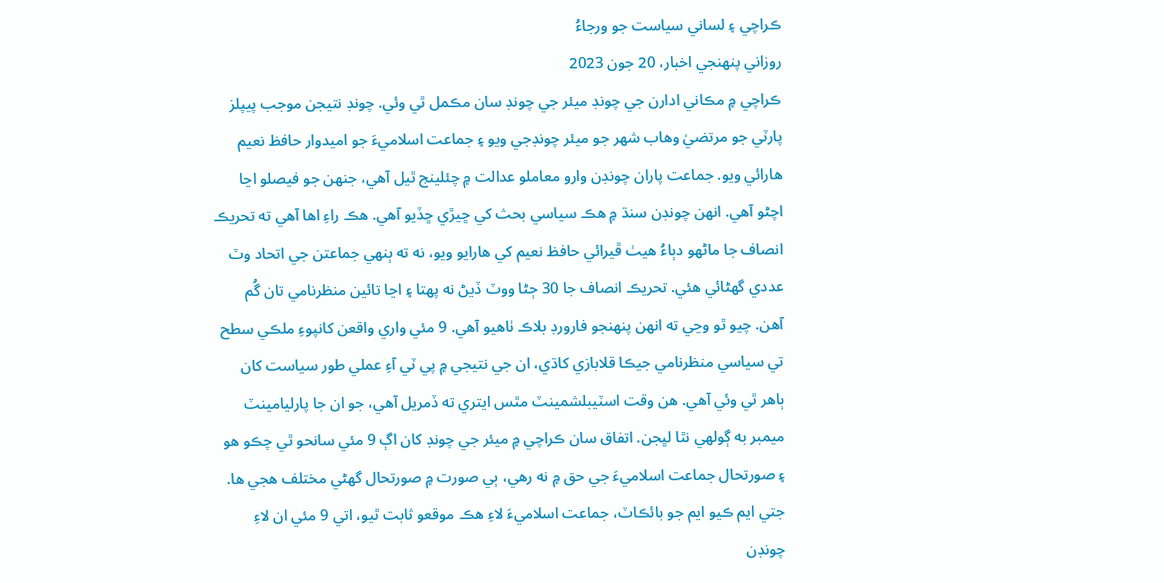ڪراچي ۽ لساني سياست جو ورجاءُ
روزاني پنهنجي اخبار، 20 جون 2023
ڪراچي ۾ مڪاني ادارن جي چونڊ ميئر جي چونڊ سان مڪمل ٿي وئي. چونڊ نتيجن موجب پيپلز پارٽي جو مرتضيٰ وهاب شهر جو ميئر چونڊجي ويو ۽ جماعت اسلاميءَ جو اميدوار حافظ نعيم هارائي ويو. جماعت پاران چونڊن وارو معاملو عدالت ۾ چئلينج ٿيل آهي، جنهن جو فيصلو اڃا اچڻو آهي. انهن چونڊن سنڌ ۾ هڪ سياسي بحث کي ڇيڙي ڇڏيو آهي. هڪ راءِ اها آهي ته تحريڪ انصاف جا ماڻهو دٻاءُ هيٺ ڦيرائي حافظ نعيم کي هارايو ويو، نه ته ٻنهي جماعتن جي اتحاد وٽ عددي گهڻائي هئي. تحريڪ انصاف جا 30 ڄڻا ووٽ ڏيڻ نه پهتا ۽ اڃا تائين منظرنامي تان گُم آهن. چيو ٿو وڃي ته انهن پنهنجو فارورڊ بلاڪ ٺاهيو آهي. 9 مئي واري واقعن کانپوءِ ملڪي سطح تي سياسي منظرنامي جيڪا قلابازي کاڌي، ان جي نتيجي ۾ پي ٽي آءِ عملي طور سياست کان ٻاهر ٿي وئي آهي. هن وقت اسٽيبلشمينٽ مٿس ايتري ته ڏمريل آهي، جو ان جا پارليامينٽ ميمبر به ڳولهي نٿا لڀجن. اتفاق سان ڪراچي ۾ ميئر جي چونڊ کان اڳ 9 مئي سانحو ٿي چڪو هو ۽ صورتحال جماعت اسلاميءَ جي حق ۾ نه رهي، ٻي صورت ۾ صورتحال گهڻي مختلف هجي ها. جتي ايم ڪيو ايم جو بائڪاٽ، جماعت اسلاميءَ لاءِ هڪ موقعو ثابت ٿيو، اتي 9 مئي ان لاءِ چونڊن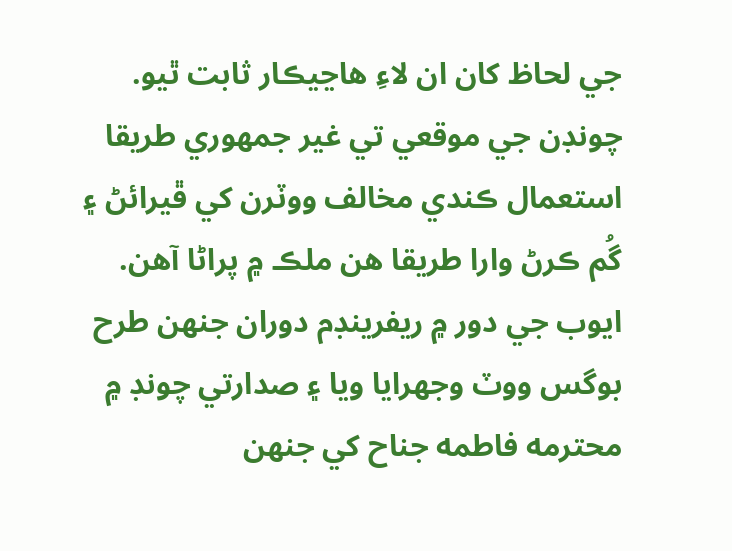جي لحاظ کان ان لاءِ هاڃيڪار ثابت ٿيو.
چونڊن جي موقعي تي غير جمهوري طريقا استعمال ڪندي مخالف ووٽرن کي ڦيرائڻ ۽ گُم ڪرڻ وارا طريقا هن ملڪ ۾ پراڻا آهن. ايوب جي دور ۾ ريفرينڊم دوران جنهن طرح بوگس ووٽ وجهرايا ويا ۽ صدارتي چونڊ ۾ محترمه فاطمه جناح کي جنهن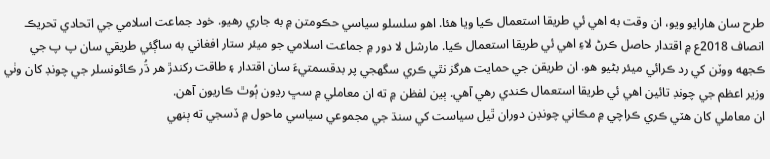طرح سان هارايو ويو، ان وقت به اهي ئي طريقا استعمال ڪيا ويا هئا. اهو سلسلو سياسي حڪومتن ۾ به جاري رهيو. خود جماعت اسلامي جي اتحادي تحريڪ انصاف 2018ع ۾ اقتدار حاصل ڪرڻ لاءِ اهي ئي طريقا استعمال ڪيا. مارشل لا دور ۾ جماعت اسلامي جو ميئر ستار افغاني به ساڳئي طريقي سان پ پ جي ڪجهه ووٽن کي رد ڪرائي ميئر بڻيو هو. ان طريقن جي حمايت هرگز نٿي ڪري سگهجي پر بدقسمتيءَ سان اقتدار ۽ طاقت رکندڙ هر ڌُر ڪائونسلر جي چونڊ کان وٺي وزير اعظم جي چونڊ تائين اهي ئي طريقا استعمال ڪندي رهي آهي. ٻين لفظن ۾ ته ان معاملي ۾ سڀ رڍون ٻُوٿ ڪاريون آهن.
ان معاملي کان هٽي ڪري ڪراچي ۾ مڪاني چونڊن دوران ٿيل سياست کي سنڌ جي مجموعي سياسي ماحول ۾ ڏسجي ته ٻنهي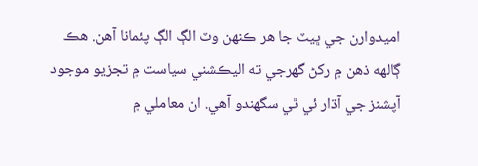اميدوارن جي ڀيٽ جا هر ڪنهن وٽ الڳ الڳ پئمانا آهن. هڪ ڳالهه ذهن ۾ رکڻ گهرجي ته اليڪشني سياست ۾ تجزيو موجود آپشنز جي آڌار ئي ٿي سگهندو آهي. ان معاملي ۾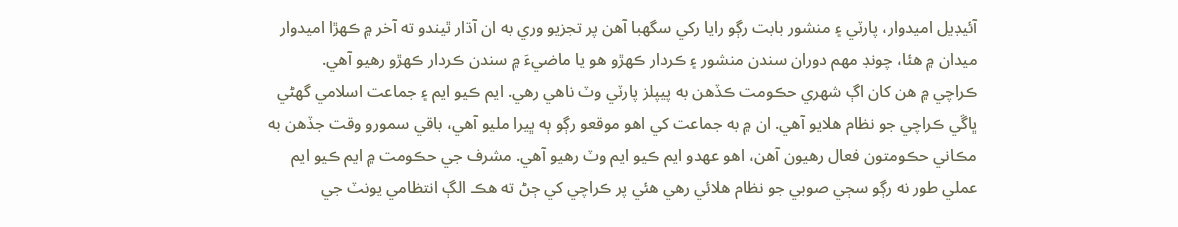آئيڊيل اميدوار، پارٽي ۽ منشور بابت رڳو رايا رکي سگهبا آهن پر تجزيو وري به ان آڌار ٿيندو ته آخر ۾ ڪهڙا اميدوار ميدان ۾ هئا، چونڊ مهم دوران سندن منشور ۽ ڪردار ڪهڙو هو يا ماضيءَ ۾ سندن ڪردار ڪهڙو رهيو آهي.
ڪراچي ۾ هن کان اڳ شهري حڪومت ڪڏهن به پيپلز پارٽي وٽ ناهي رهي. ايم ڪيو ايم ۽ جماعت اسلامي گهڻي ڀاڱي ڪراچي جو نظام هلايو آهي. ان ۾ به جماعت کي اهو موقعو رڳو ٻه ڀيرا مليو آهي، باقي سمورو وقت جڏهن به مڪاني حڪومتون فعال رهيون آهن، اهو عهدو ايم ڪيو ايم وٽ رهيو آهي. مشرف جي حڪومت ۾ ايم ڪيو ايم عملي طور نه رڳو سڄي صوبي جو نظام هلائي رهي هئي پر ڪراچي کي ڄڻ ته هڪ الڳ انتظامي يونٽ جي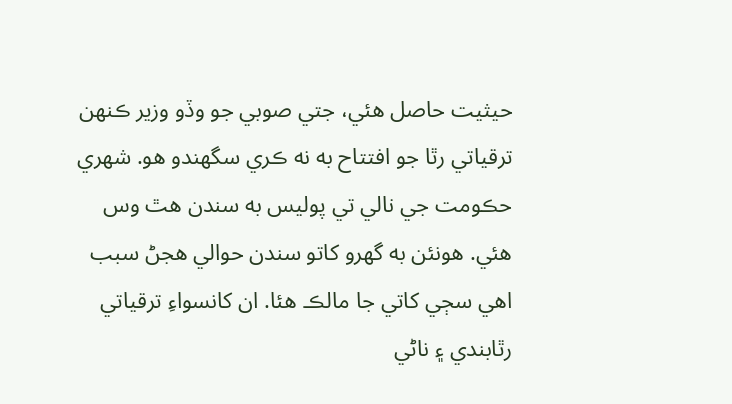حيثيت حاصل هئي، جتي صوبي جو وڏو وزير ڪنهن ترقياتي رٿا جو افتتاح به نه ڪري سگهندو هو. شهري حڪومت جي نالي تي پوليس به سندن هٿ وس هئي. هونئن به گهرو کاتو سندن حوالي هجڻ سبب اهي سڄي کاتي جا مالڪ هئا. ان کانسواءِ ترقياتي رٿابندي ۽ ناڻي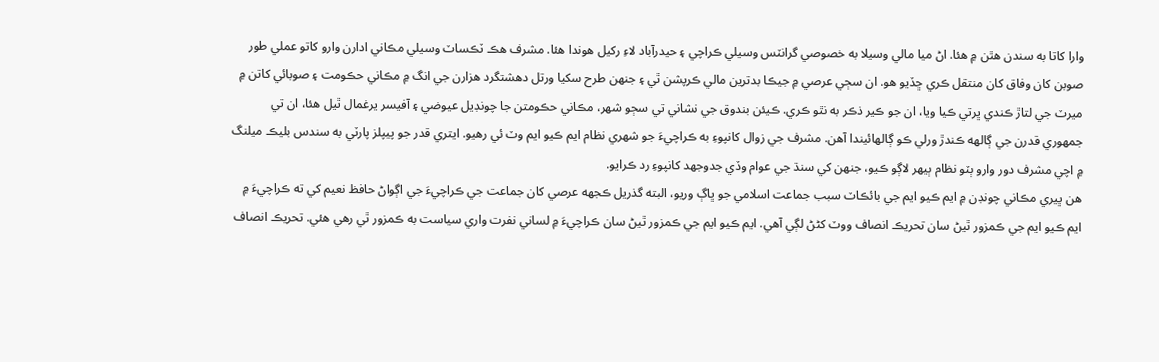وارا کاتا به سندن هٿن ۾ هئا. اڻ ميا مالي وسيلا به خصوصي گرانٽس وسيلي ڪراچي ۽ حيدرآباد لاءِ رکيل هوندا هئا. مشرف هڪ ٽڪساٽ وسيلي مڪاني ادارن وارو کاتو عملي طور صوبن کان وفاق کان منتقل ڪري ڇڏيو هو. ان سڄي عرصي ۾ جيڪا بدترين مالي ڪرپشن ٿي ۽ جنهن طرح سکيا ورتل دهشتگرد هزارن جي انگ ۾ مڪاني حڪومت ۽ صوبائي کاتن ۾ ميرٽ جي لتاڙ ڪندي ڀرتي ڪيا ويا، ان جو ڪير ذڪر به نٿو ڪري. ڪيئن بندوق جي نشاني تي سڄو شهر، مڪاني حڪومتن جا چونڊيل عيوضي ۽ آفيسر يرغمال ٿيل هئا، ان تي جمهوري قدرن جي ڳالهه ڪندڙ ورلي ڪو ڳالهائيندا آهن. مشرف جي زوال کانپوءِ به ڪراچيءَ جو شهري نظام ايم ڪيو ايم وٽ ئي رهيو. ايتري قدر جو پيپلز پارٽي به سندس بليڪ ميلنگ ۾ اچي مشرف دور وارو ٻٽو نظام ٻيهر لاڳو ڪيو، جنهن کي سنڌ جي عوام وڏي جدوجهد کانپوءِ رد ڪرايو.
هن ڀيري مڪاني چونڊن ۾ ايم ڪيو ايم جي بائڪاٽ سبب جماعت اسلامي جو ڀاڳ وريو، البته گذريل ڪجهه عرصي کان جماعت جي ڪراچيءَ جي اڳواڻ حافظ نعيم کي ته ڪراچيءَ ۾ ايم ڪيو ايم جي ڪمزور ٿيڻ سان تحريڪ انصاف ووٽ کڻڻ لڳي آهي. ايم ڪيو ايم جي ڪمزور ٿيڻ سان ڪراچيءَ ۾ لساني نفرت واري سياست به ڪمزور ٿي رهي هئي. تحريڪ انصاف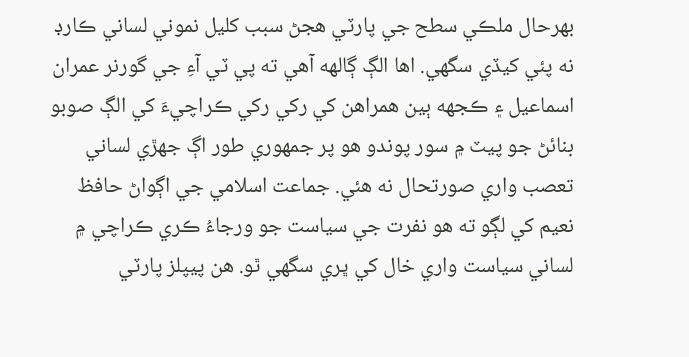بهرحال ملڪي سطح جي پارٽي هجڻ سبب کليل نموني لساني ڪارڊ نه پئي کيڏي سگهي. اها الڳ ڳالهه آهي ته پي ٽي آءِ جي گورنر عمران اسماعيل ۽ ڪجهه ٻين همراهن کي رکي رکي ڪراچيءَ کي الڳ صوبو بنائڻ جو پيٽ ۾ سور پوندو هو پر جمهوري طور اڳ جهڙي لساني تعصب واري صورتحال نه هئي. جماعت اسلامي جي اڳواڻ حافظ نعيم کي لڳو ته هو نفرت جي سياست جو ورجاءُ ڪري ڪراچي ۾ لساني سياست واري خال کي ڀري سگهي ٿو. هن پيپلز پارٽي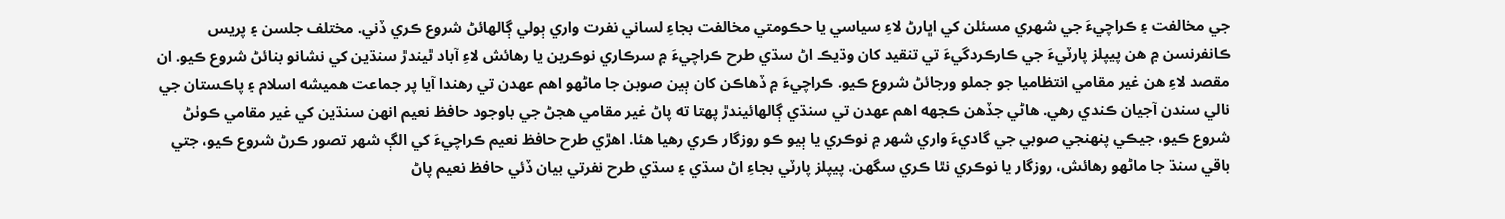جي مخالفت ۽ ڪراچيءَ جي شهري مسئلن کي اڀارڻ لاءِ سياسي يا حڪومتي مخالفت بجاءِ لساني نفرت واري ٻولي ڳالهائڻ شروع ڪري ڏني. مختلف جلسن ۽ پريس ڪانفرنسن ۾ هن پيپلز پارٽيءَ جي ڪارڪردگيءَ تي تنقيد کان وڌيڪ اڻ سڌي طرح ڪراچيءَ ۾ سرڪاري نوڪرين يا رهائش لاءِ آباد ٿيندڙ سنڌين کي نشانو بنائڻ شروع ڪيو. ان مقصد لاءِ هن غير مقامي انتظاميا جو جملو ورجائڻ شروع ڪيو. ڪراچيءَ ۾ ڏهاڪن کان ٻين صوبن جا ماڻهو اهم عهدن تي رهندا آيا پر جماعت هميشه اسلام ۽ پاڪستان جي نالي سندن آجيان ڪندي رهي. هاڻي جڏهن ڪجهه اهم عهدن تي سنڌي ڳالهائيندڙ پهتا ته پاڻ غير مقامي هجڻ جي باوجود حافظ نعيم انهن سنڌين کي غير مقامي ڪوٺڻ شروع ڪيو، جيڪي پنهنجي صوبي جي گاديءَ واري شهر ۾ نوڪري يا ٻيو ڪو روزگار ڪري رهيا هئا. اهڙي طرح حافظ نعيم ڪراچيءَ کي الڳ شهر تصور ڪرڻ شروع ڪيو، جتي باقي سنڌ جا ماڻهو رهائش، روزگار يا نوڪري نٿا ڪري سگهن. پيپلز پارٽي بجاءِ اڻ سڌي ۽ سڌي طرح نفرتي بيان ڏئي حافظ نعيم پاڻ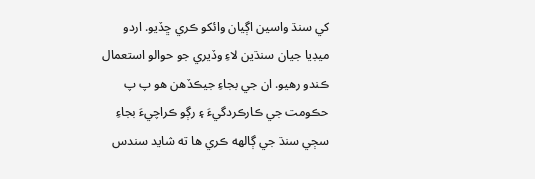کي سنڌ واسين اڳيان وائکو ڪري ڇڏيو. اردو ميڊيا جيان سنڌين لاءِ وڏيري جو حوالو استعمال ڪندو رهيو. ان جي بجاءِ جيڪڏهن هو پ پ حڪومت جي ڪارڪردگيءَ ۽ رڳو ڪراچيءَ بجاءِ سڄي سنڌ جي ڳالهه ڪري ها ته شايد سندس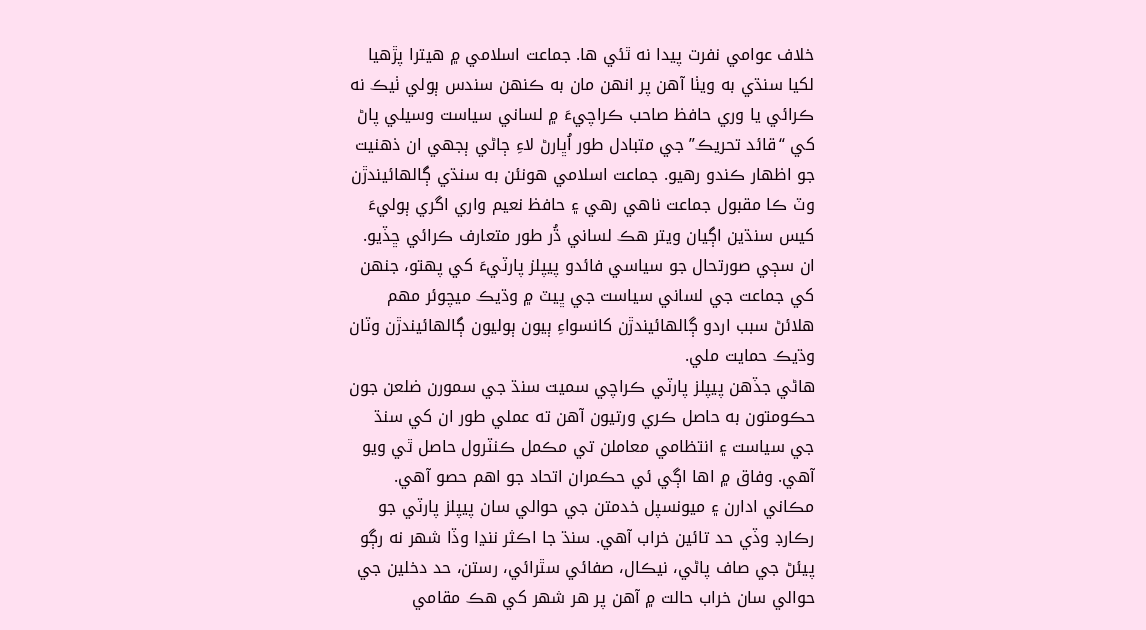خلاف عوامي نفرت پيدا نه ٿئي ها. جماعت اسلامي ۾ هيترا پڙهيا لکيا سنڌي به ويٺا آهن پر انهن مان به ڪنهن سندس ٻولي ٺيڪ نه ڪرائي يا وري حافظ صاحب ڪراچيءَ ۾ لساني سياست وسيلي پاڻ کي “قائد تحريڪ” جي متبادل طور اُڀارڻ لاءِ ڄاڻي ٻجهي ان ذهنيت جو اظهار ڪندو رهيو. جماعت اسلامي هونئن به سنڌي ڳالهائيندڙن وٽ ڪا مقبول جماعت ناهي رهي ۽ حافظ نعيم واري اگري ٻوليءَ کيس سنڌين اڳيان ويتر هڪ لساني ڌُر طور متعارف ڪرائي ڇڏيو. ان سڄي صورتحال جو سياسي فائدو پيپلز پارٽيءَ کي پهتو، جنهن کي جماعت جي لساني سياست جي ڀيٽ ۾ وڌيڪ ميچوئر مهم هلائڻ سبب اردو ڳالهائيندڙن کانسواءِ ٻيون ٻوليون ڳالهائيندڙن وٽان وڌيڪ حمايت ملي.
هاڻي جڏهن پيپلز پارٽي ڪراچي سميت سنڌ جي سمورن ضلعن جون حڪومتون به حاصل ڪري ورتيون آهن ته عملي طور ان کي سنڌ جي سياست ۽ انتظامي معاملن تي مڪمل ڪنٽرول حاصل ٿي ويو آهي. وفاق ۾ اها اڳي ئي حڪمران اتحاد جو اهم حصو آهي. مڪاني ادارن ۽ ميونسپل خدمتن جي حوالي سان پيپلز پارٽي جو رڪارڊ وڏي حد تائين خراب آهي. سنڌ جا اڪثر ننڍا وڏا شهر نه رڳو پيئڻ جي صاف پاڻي، نيڪال، صفائي سٿرائي، رستن، حد دخلين جي حوالي سان خراب حالت ۾ آهن پر هر شهر کي هڪ مقامي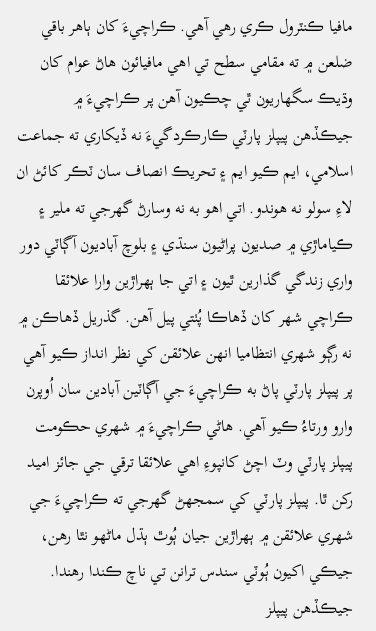مافيا ڪنٽرول ڪري رهي آهي. ڪراچيءَ کان ٻاهر باقي ضلعن ۾ ته مقامي سطح تي اهي مافيائون هاڻ عوام کان وڌيڪ سگهاريون ٿي چڪيون آهن پر ڪراچيءَ ۾ جيڪڏهن پيپلز پارٽي ڪارڪردگيءَ نه ڏيکاري ته جماعت اسلامي، ايم ڪيو ايم ۽ تحريڪ انصاف سان ٽڪر کائڻ ان لاءِ سولو نه هوندو. اتي اهو به نه وسارڻ گهرجي ته ملير ۽ ڪياماڙي ۾ صديون پراڻيون سنڌي ۽ بلوچ آباديون آڳاٽي دور واري زندگي گذارين ٿيون ۽ اتي جا ٻهراڙين وارا علائقا ڪراچي شهر کان ڏهاڪا پُٺتي پيل آهن. گذريل ڏهاڪن ۾ نه رڳو شهري انتظاميا انهن علائقن کي نظر انداز ڪيو آهي پر پيپلز پارٽي پاڻ به ڪراچيءَ جي آڳاٽين آبادين سان اُوپرن وارو ورتاءُ ڪيو آهي. هاڻي ڪراچيءَ ۾ شهري حڪومت پيپلز پارٽي وٽ اچڻ کانپوءِ اهي علائقا ترقي جي جائز اميد رکن ٿا. پيپلز پارٽي کي سمجهڻ گهرجي ته ڪراچيءَ جي شهري علائقن ۾ ٻهراڙين جيان ٻُوٿ ٻڌل ماڻهو نٿا رهن، جيڪي اکيون ٻُوٽي سندس ترانن تي ناچ ڪندا رهندا. جيڪڏهن پيپلز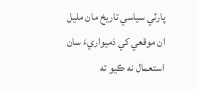پارٽي سياسي تاريخ مان مليل ان موقعي کي ذميواريءَ سان استعمال نه ڪيو ته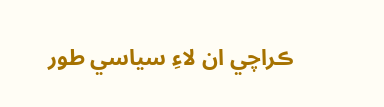ڪراچي ان لاءِ سياسي طور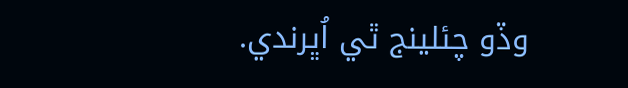وڏو چئلينج ٿي اُڀرندي.